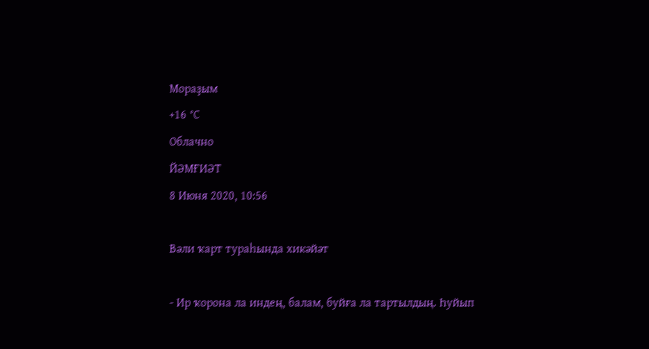Мораҙым
+16 °С
Облачно
ЙӘМҒИӘТ
8 Июня 2020, 10:56

Вәли ҡарт тураһында хикәйәт

- Ир ҡорона ла индең, балам, буйға ла тартылдың. Һуйып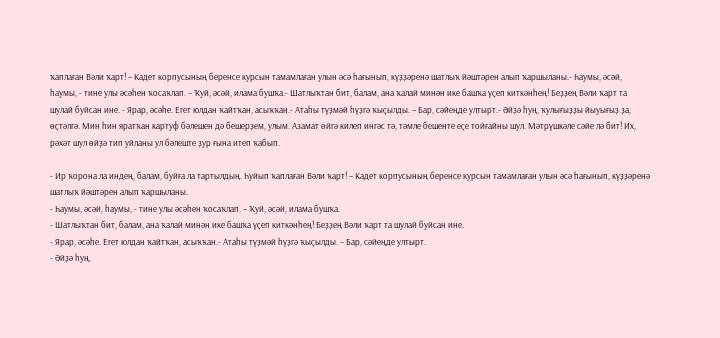ҡаплаған Вәли ҡарт! – Кадет корпусының беренсе курсын тамамлаған улын әсә һағынып, күҙҙәренә шатлыҡ йәштәрен алып ҡаршыланы.- Һаумы, әсәй, һаумы, - тине улы әсәһен ҡосаҡлап. – Ҡуй, әсәй, илама бушҡа.- Шатлыҡтан бит, балам, ана ҡалай минән ике башҡа үҫеп киткәнһең! Беҙҙең Вәли ҡарт та шулай буйсан ине. - Ярар, әсәһе. Егет юлдан ҡайтҡан, асыҡҡан.- Атаһы түҙмәй һүҙгә ҡыҫылды. – Бар, сәйеңде ултырт.- Әйҙә һуң, ҡулығыҙҙы йыуығыҙ ҙа, өҫтәлгә. Мин һин яратҡан картуф бәлешен дә бешерҙем, улым. Азамат өйгә килеп ингәс тә, тәмле бешенте еҫе тойғайны шул. Мәтрүшкәле сәйе лә бит! Их, рәхәт шул өйҙә тип уйланы ул бәлеште ҙур ғына итеп ҡабып.

- Ир ҡорона ла индең, балам, буйға ла тартылдың. Һуйып ҡаплаған Вәли ҡарт! – Кадет корпусының беренсе курсын тамамлаған улын әсә һағынып, күҙҙәренә шатлыҡ йәштәрен алып ҡаршыланы.
- Һаумы, әсәй, һаумы, - тине улы әсәһен ҡосаҡлап. – Ҡуй, әсәй, илама бушҡа.
- Шатлыҡтан бит, балам, ана ҡалай минән ике башҡа үҫеп киткәнһең! Беҙҙең Вәли ҡарт та шулай буйсан ине.
- Ярар, әсәһе. Егет юлдан ҡайтҡан, асыҡҡан.- Атаһы түҙмәй һүҙгә ҡыҫылды. – Бар, сәйеңде ултырт.
- Әйҙә һуң,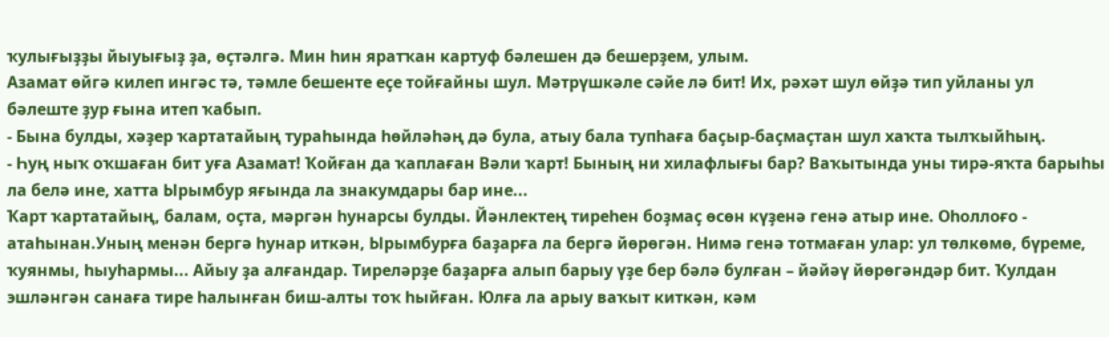ҡулығыҙҙы йыуығыҙ ҙа, өҫтәлгә. Мин һин яратҡан картуф бәлешен дә бешерҙем, улым.
Азамат өйгә килеп ингәс тә, тәмле бешенте еҫе тойғайны шул. Мәтрүшкәле сәйе лә бит! Их, рәхәт шул өйҙә тип уйланы ул бәлеште ҙур ғына итеп ҡабып.
- Бына булды, хәҙер ҡартатайың тураһында һөйләһәң дә була, атыу бала тупһаға баҫыр-баҫмаҫтан шул хаҡта тылҡыйһың.
- Һуң ныҡ оҡшаған бит уға Азамат! Ҡойған да ҡаплаған Вәли ҡарт! Бының ни хилафлығы бар? Ваҡытында уны тирә-яҡта барыһы ла белә ине, хатта Ырымбур яғында ла знакумдары бар ине...
Ҡарт ҡартатайың, балам, оҫта, мәргән һунарсы булды. Йәнлектең тиреһен боҙмаҫ өсөн күҙенә генә атыр ине. Оһоллоғо - атаһынан.Уның менән бергә һунар иткән, Ырымбурға баҙарға ла бергә йөрөгән. Нимә генә тотмаған улар: ул төлкөмө, бүреме, ҡуянмы, һыуһармы... Айыу ҙа алғандар. Тиреләрҙе баҙарға алып барыу үҙе бер бәлә булған – йәйәү йөрөгәндәр бит. Ҡулдан эшләнгән санаға тире һалынған биш-алты тоҡ һыйған. Юлға ла арыу ваҡыт киткән, кәм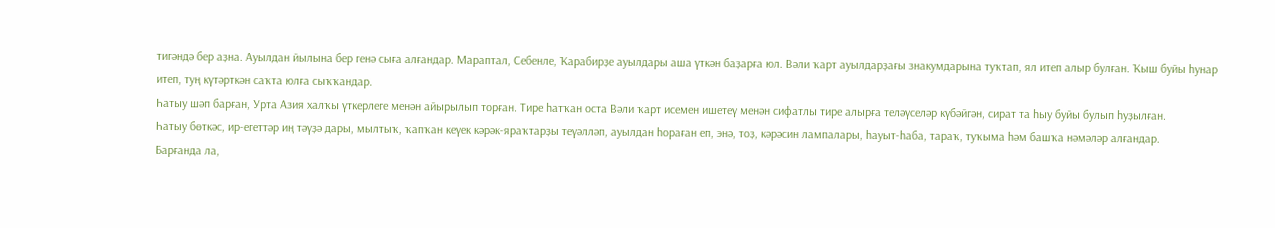тигәндә бер аҙна. Ауылдан йылына бер генә сыға алғандар. Мараптал, Себенле, Ҡарабирҙе ауылдары аша үткән баҙарға юл. Вәли ҡарт ауылдарҙағы знакумдарына туҡтап, ял итеп алыр булған. Ҡыш буйы һунар итеп, туң күтәрткән саҡта юлға сыҡҡандар.
Һатыу шәп барған, Урта Азия халҡы үткерлеге менән айырылып торған. Тире һатҡан оста Вәли ҡарт исемен ишетеү менән сифатлы тире алырға теләүселәр күбәйгән, сират та һыу буйы булып һуҙылған.
Һатыу бөткәс, ир-егеттәр иң тәүҙә дары, мылтыҡ, ҡапҡан кеүек кәрәк-яраҡтарҙы теүәлләп, ауылдан һораған еп, энә, тоҙ, кәрәсин лампалары, һауыт-һаба, тараҡ, туҡыма һәм башҡа нәмәләр алғандар.
Барғанда ла,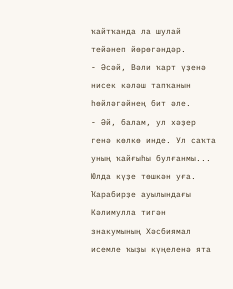ҡайтҡанда ла шулай тейәнеп йөрөгәндәр.
- Әсәй, Вәли ҡарт үҙенә нисек кәләш тапҡанын һөйләгәйнең бит әле.
- Әй, балам, ул хәҙер генә көлкө инде. Ул саҡта уның ҡайғыһы булғанмы... Юлда күҙе төшкән уға. Ҡарабирҙе ауылындағы Кәлимулла тигән знакумының Хәсбиямал исемле ҡыҙы күңеленә ята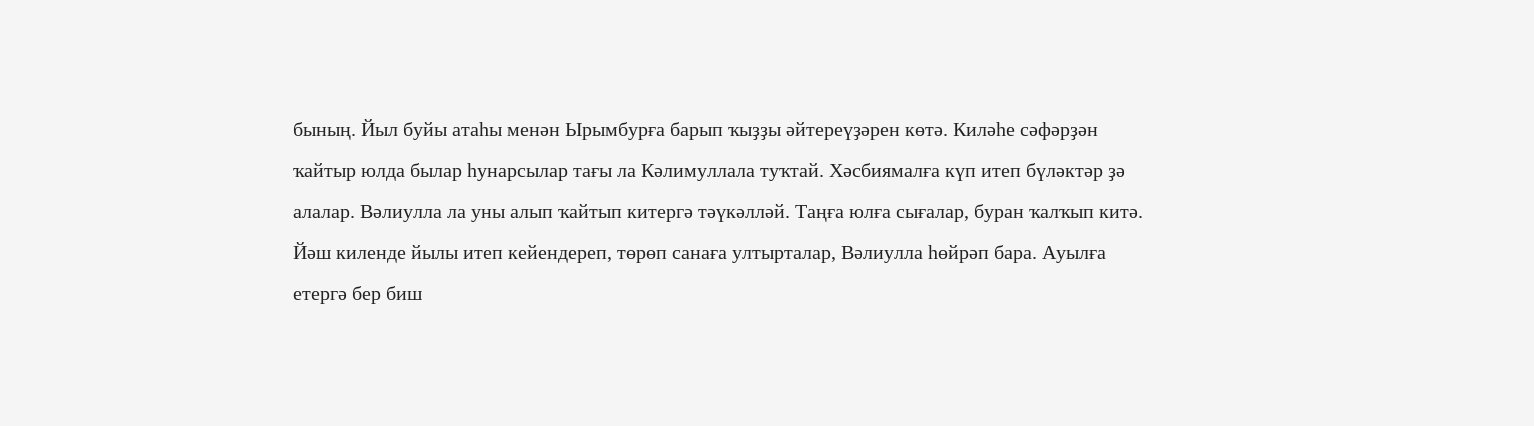бының. Йыл буйы атаһы менән Ырымбурға барып ҡыҙҙы әйтереүҙәрен көтә. Киләһе сәфәрҙән ҡайтыр юлда былар һунарсылар тағы ла Кәлимуллала туҡтай. Хәсбиямалға күп итеп бүләктәр ҙә алалар. Вәлиулла ла уны алып ҡайтып китергә тәүкәлләй. Таңға юлға сығалар, буран ҡалҡып китә. Йәш киленде йылы итеп кейендереп, төрөп санаға ултырталар, Вәлиулла һөйрәп бара. Ауылға етергә бер биш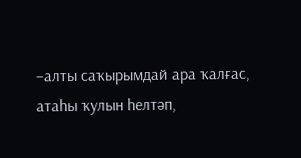–алты саҡырымдай ара ҡалғас, атаһы ҡулын һелтәп,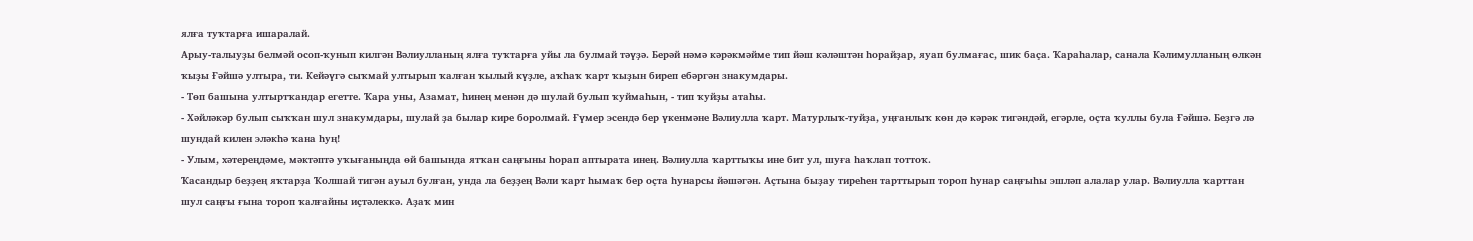ялға туҡтарға ишаралай.
Арыу-талыуҙы белмәй осоп-ҡунып килгән Вәлиулланың ялға туҡтарға уйы ла булмай тәүҙә. Берәй нәмә кәрәкмәйме тип йәш кәләштән һорайҙар, яуап булмағас, шик баҫа. Ҡараһалар, санала Кәлимулланың өлкән ҡыҙы Ғәйшә ултыра, ти. Кейәүгә сыҡмай ултырып ҡалған ҡылый күҙле, аҡһаҡ ҡарт ҡыҙын биреп ебәргән знакумдары.
- Төп башына ултыртҡандар егетте. Ҡара уны, Азамат, һинең менән дә шулай булып ҡуймаһын, - тип ҡуйҙы атаһы.
- Хәйләкәр булып сыҡҡан шул знакумдары, шулай ҙа былар кире боролмай. Ғүмер эсендә бер үкенмәне Вәлиулла ҡарт. Матурлыҡ-туйҙа, уңғанлыҡ көн дә кәрәк тигәндәй, егәрле, оҫта ҡуллы була Ғәйшә. Беҙгә лә шундай килен эләкһә ҡана һуң!
- Улым, хәтереңдәме, мәктәптә уҡығаныңда өй башында ятҡан саңғыны һорап аптырата инең. Вәлиулла ҡарттыҡы ине бит ул, шуға һаҡлап тоттоҡ.
Ҡасандыр беҙҙең яҡтарҙа Ҡолшай тигән ауыл булған, унда ла беҙҙең Вәли ҡарт һымаҡ бер оҫта һунарсы йәшәгән. Аҫтына быҙау тиреһен тарттырып тороп һунар саңғыһы эшләп алалар улар. Вәлиулла ҡарттан шул саңғы ғына тороп ҡалғайны иҫтәлеккә. Аҙаҡ мин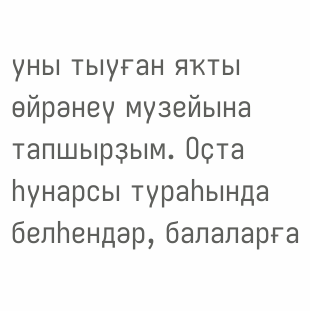уны тыуған яҡты өйрәнеү музейына тапшырҙым. Оҫта һунарсы тураһында белһендәр, балаларға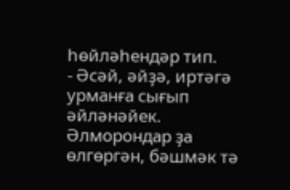һөйләһендәр тип.
- Әсәй, әйҙә, иртәгә урманға сығып әйләнәйек. Әлморондар ҙа өлгөргән, бәшмәк тә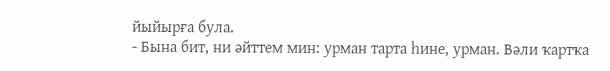йыйырға була.
- Бына бит, ни әйттем мин: урман тарта һине, урман. Вәли ҡартҡа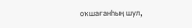оҡшағанһың шул,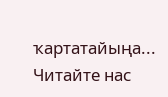ҡартатайыңа...
Читайте нас